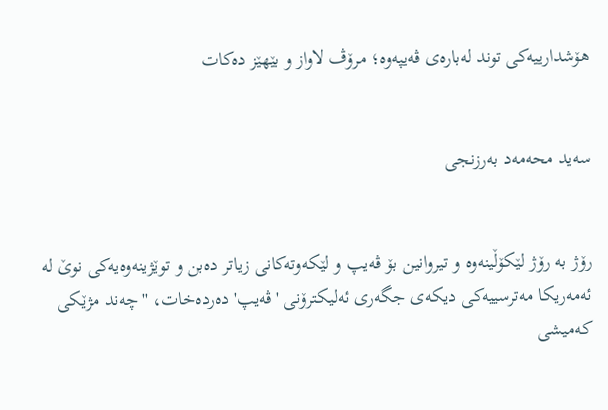هۆشدارییەکی توند لەبارەی ڤەیپەوە؛ مرۆڤ لاواز و بێهێز دەکات


سەید محەمەد بەرزنجی


رۆژ بە رۆژ لێکۆڵینەوە و تیروانین بۆ ڤەیپ و لێکەوتەکانی زیاتر دەبن و توێژینەوەیەکی نوێ لە ئەمەریکا مەترسییەکی دیکەی جگەری ئەلیکترۆنی 'ڤەیپ' دەردەخات، ''چەند مژێکی کەمیشی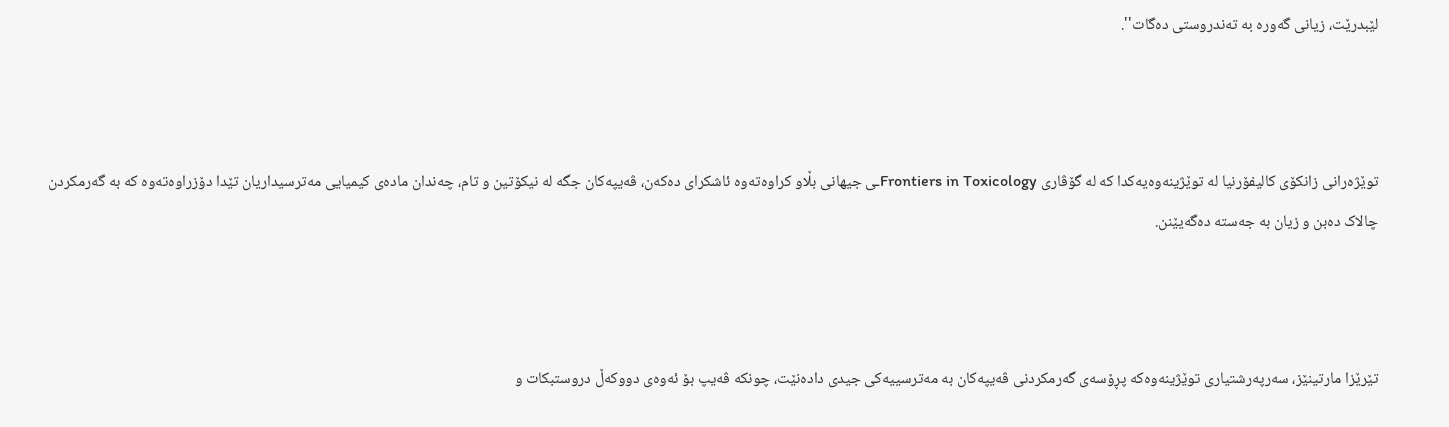لێبدرێت، زیانی گەورە بە تەندروستی دەگات''.



توێژەرانی زانکۆی کالیفۆرنیا لە توێژینەوەیەکدا کە لە گۆڤاری Frontiers in Toxicologyـی جیهانی بڵاو کراوەتەوە ئاشکرای دەکەن، ڤەیپەکان جگە لە نیکۆتین و تام، چەندان مادەی کیمیایی مەترسیداریان تێدا دۆزراوەتەوە کە بە گەرمکردن چالاک دەبن و زیان بە جەستە دەگەیێنن.



تێرێزا مارتینێز، سەرپەرشتیاری توێژینەوەکە پڕۆسەی گەرمکردنی ڤەیپەکان بە مەترسییەکی جیدی دادەنێت، چونکە ڤەیپ بۆ ئەوەی دووکەڵ دروستبکات و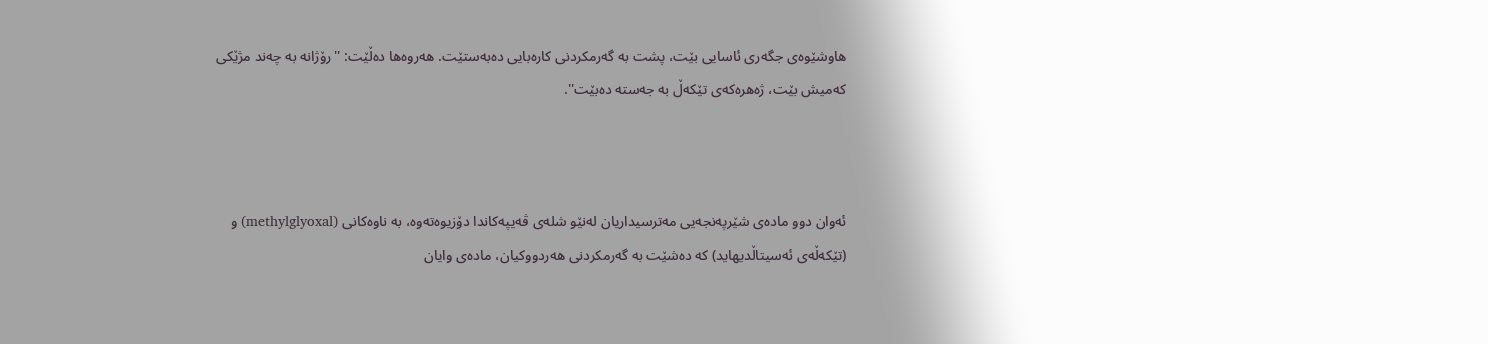هاوشێوەی جگەری ئاسایی بێت، پشت بە گەرمکردنی کارەبایی دەبەستێت. هەروەها دەڵێت: ''رۆژانە بە چەند مژێکی کەمیش بێت، ژەهرەکەی تێکەڵ بە جەستە دەبێت''.



ئەوان دوو مادەی شێرپەنجەیی مەترسیداریان لەنێو شلەی ڤەیپەکاندا دۆزیوەتەوە، بە ناوەکانی (methylglyoxal) و (تێکەڵەی ئەسیتاڵدیهاید) کە دەشێت بە گەرمکردنی هەردووکیان، مادەی وایان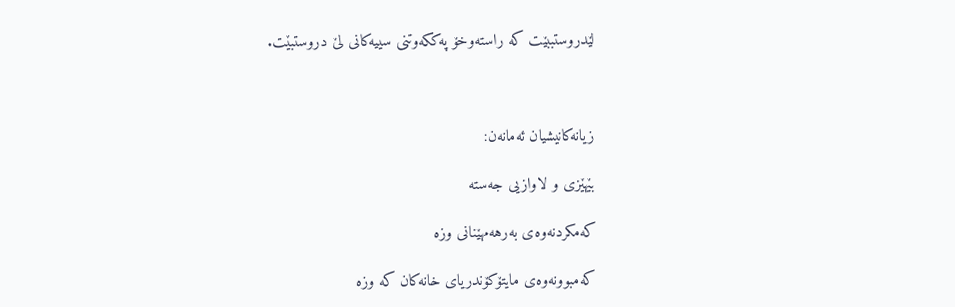لێدروستببێت کە راستەوخۆ پەککەوتنی سییەکانی لێ دروستبێت.



زیانەکانیشیان ئەمانەن:

بێهێزی و لاوازیی جەستە

کەمکردنەوەی بەرهەمهێنانی وزە

کەمبوونەوەی مایتۆکۆندریای خانەکان کە وزە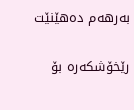بەرهەم دەهێنێت

رێخۆشکەرە بۆ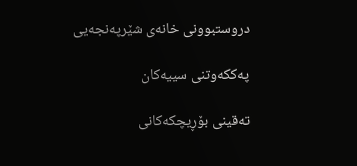دروستبوونی خانەی شێرپەنجەیی

پەککەوتنی سییەکان

تەقینی بۆڕیچکەکانی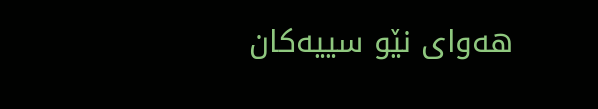هەوای نێو سییەکان